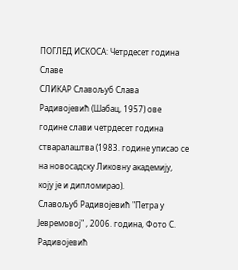ПОГЛЕД ИСКОСА: Четрдесет година Славе
СЛИКАР Славољуб Слава Радивојевић (Шабац, 1957) ове године слави четрдесет година стваралаштва (1983. године уписао се на новосадску Ликовну академију, коју је и дипломирао).
Славољуб Радивојевић "Петра у Јевремовој" , 2006. година, Фото С. Радивојевић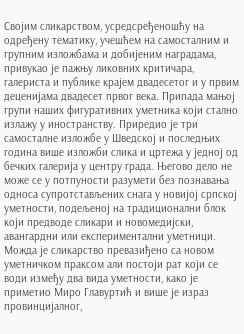Својим сликарством, усредсређеношћу на одређену тематику, учешћем на самосталним и групним изложбама и добијеним наградама, привукао је пажњу ликовних критичара, галериста и публике крајем двадесетог и у првим деценијама двадесет првог века. Припада мањој групи наших фигуративних уметника који стално излажу у иностранству. Приредио је три самосталне изложбе у Шведској и последњих година више изложби слика и цртежа у једној од бечких галерија у центру града. Његово дело не може се у потпуности разумети без познавања односа супротстављених снага у новијој српској уметности, подељеној на традиционални блок који предводе сликари и новомедијски, авангардни или експериментални уметници.
Можда је сликарство превазиђено са новом уметничком праксом али постоји рат који се води између два вида уметности, како је приметио Миро Главуртић и више је израз провинцијалног,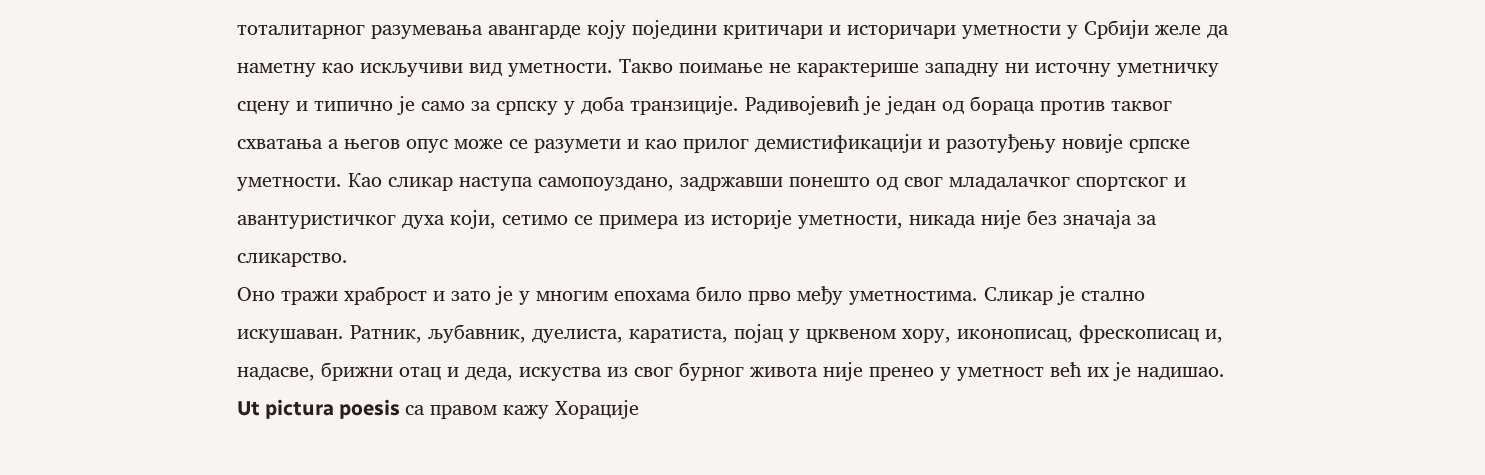тоталитарног разумевања авангарде коју поједини критичари и историчари уметности у Србији желе да наметну као искључиви вид уметности. Такво поимање не карактерише западну ни источну уметничку сцену и типично је само за српску у доба транзиције. Радивојевић је један од бораца против таквог схватања а његов опус може се разумети и као прилог демистификацији и разотуђењу новије српске уметности. Као сликар наступа самопоуздано, задржавши понешто од свог младалачког спортског и авантуристичког духа који, сетимо се примера из историје уметности, никада није без значаја за сликарство.
Оно тражи храброст и зато је у многим епохама било прво међу уметностима. Сликар је стално искушаван. Ратник, љубавник, дуелиста, каратиста, појац у црквеном хору, иконописац, фрескописац и, надасве, брижни отац и деда, искуства из свог бурног живота није пренео у уметност већ их је надишао. Ut pictura poesis са правом кажу Хорације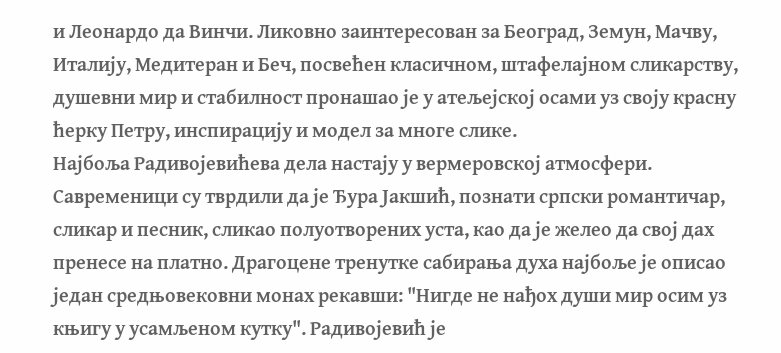и Леонардо да Винчи. Ликовно заинтересован за Београд, Земун, Мачву, Италију, Медитеран и Беч, посвећен класичном, штафелајном сликарству, душевни мир и стабилност пронашао је у атељејској осами уз своју красну ћерку Петру, инспирацију и модел за многе слике.
Најбоља Радивојевићева дела настају у вермеровској атмосфери. Савременици су тврдили да је Ђура Јакшић, познати српски романтичар, сликар и песник, сликао полуотворених уста, као да је желео да свој дах пренесе на платно. Драгоцене тренутке сабирања духа најбоље је описао један средњовековни монах рекавши: "Нигде не нађох души мир осим уз књигу у усамљеном кутку". Радивојевић је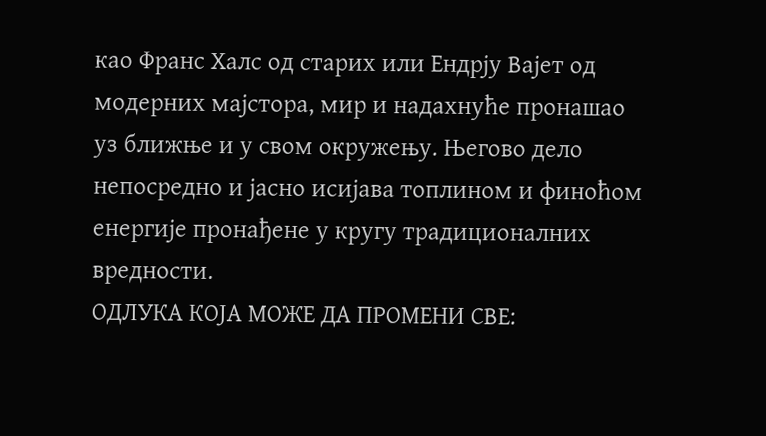као Франс Халс од старих или Ендрју Вајет од модерних мајстора, мир и надахнуће пронашао уз ближње и у свом окружењу. Његово дело непосредно и јасно исијава топлином и финоћом енергије пронађене у кругу традиционалних вредности.
ОДЛУКА КОЈА МОЖЕ ДА ПРОМЕНИ СВЕ: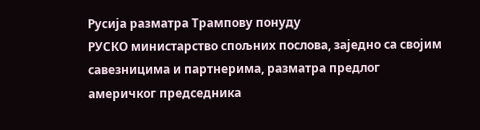Русија разматра Трампову понуду
РУСКО министарство спољних послова, заједно са својим савезницима и партнерима, разматра предлог америчког председника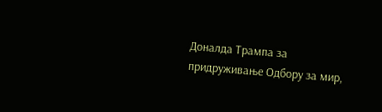Доналда Трампа за придруживање Одбору за мир,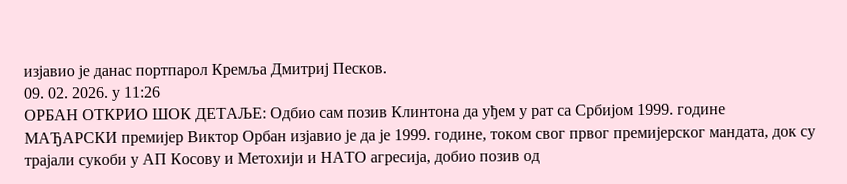изјавио је данас портпарол Кремља Дмитриј Песков.
09. 02. 2026. у 11:26
ОРБАН ОТКРИО ШОК ДЕТАЉЕ: Одбио сам позив Клинтона да уђем у рат са Србијом 1999. године
МАЂАРСКИ премијер Виктор Орбан изјавио је да је 1999. године, током свог првог премијерског мандата, док су трајали сукоби у АП Косову и Метохији и НАТО агресија, добио позив од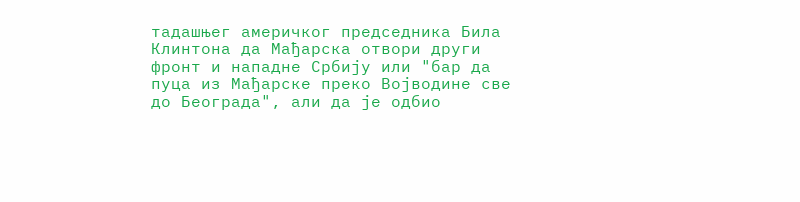тадашњег америчког председника Била Клинтона да Мађарска отвори други фронт и нападне Србију или "бар да пуца из Мађарске преко Војводине све до Београда", али да је одбио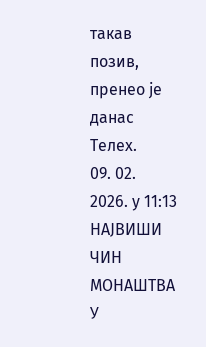такав позив, пренео је данас Телеx.
09. 02. 2026. у 11:13
НАЈВИШИ ЧИН МОНАШТВА У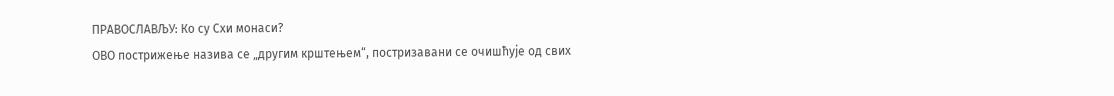ПРАВОСЛАВЉУ: Ко су Схи монаси?
ОВО пострижење назива се „другим крштењем“, постризавани се очишћује од свих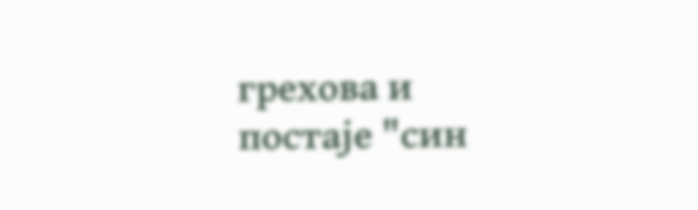грехова и постаје "син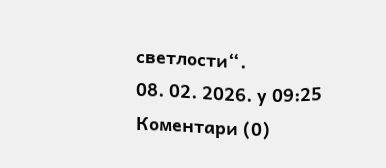светлости“.
08. 02. 2026. у 09:25
Коментари (0)